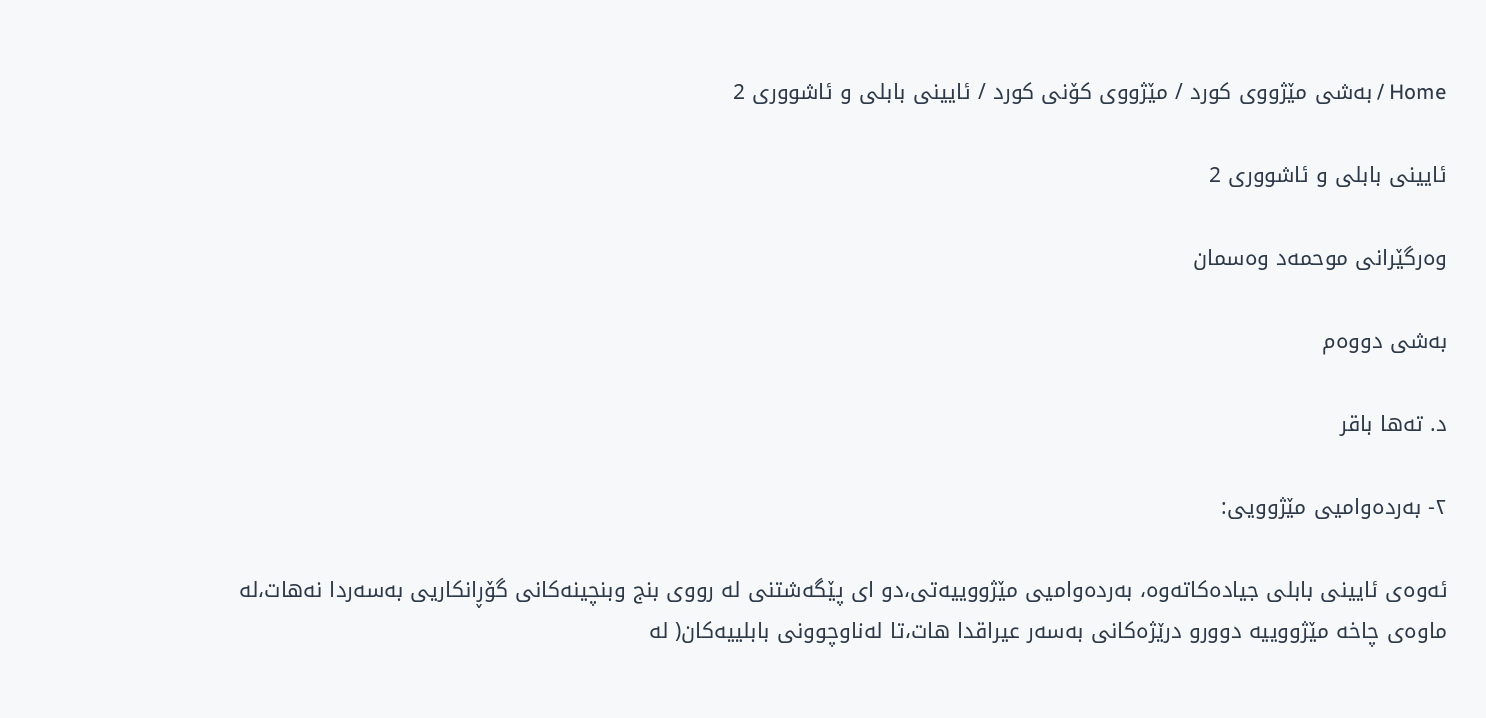Home / بەشی مێژووی كورد / مێژووی كۆنی كورد / ئایینی بابلی و ئاشووری 2

ئایینی بابلی و ئاشووری 2

وەرگێرانی موحمەد وەسمان

بەشی دووەم

د. تەھا باقر

٢- بەردەوامیی مێژوویی:

ئەوەی ئایینی بابلی جیادەکاتەوە، بەردەوامیی مێژووییەتی،دو ای پێگەشتنی لە رووی بنج وبنچینەکانی گۆڕانکاریی بەسەردا نەھات،لە ماوەی چاخە مێژووییە دوورو درێژەکانی بەسەر عیراقدا ھات،تا لەناوچوونی بابلییەکان( لە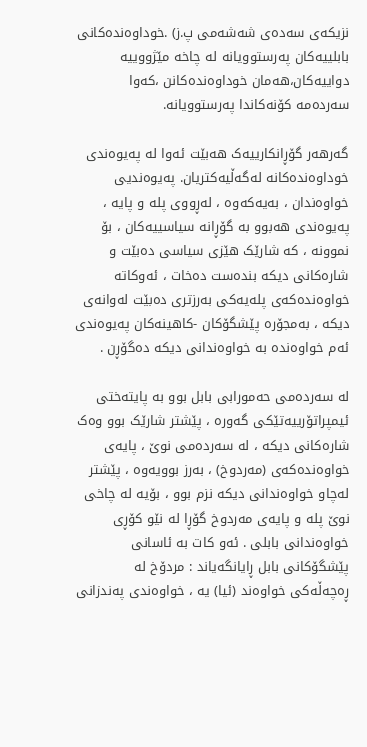نزیکەی سەدەی شەشەمی پ.ز) .خوداوەندەکانی بابلییەکان پەرستوویانە لە چاخە مێژووییە دواییەکان،ھەمان خوداوەندەکانن ،کەوا سەردەمە کۆنەکاندا پەرستوویانە.

گەرھەر گۆڕانکارییەک ھەبێت ئەوا لە پەیوەندی خوداوەندەکانە لەگەڵیەکتریان. پەیوەندیی خواوەندان ، بەیەکەوە ، لەڕووی پلە و پایە ، پەیوەندی ھەبوو بە گۆڕانە سیاسییەکان ، بۆ نموونە ، کە شارێک ھێزی سیاسی دەبێت و شارەکانی دیکە بندەست دەخات ، ئەوکاتە خواوەندەکەی پلەیەکی بەرزتری دەبێت لەوانەی دیکە ، بەمجۆرە پێشگۆکان -کاھینەکان پەیوەندی ئەم خواوەندە بە خواوەندانی دیکە دەگۆڕن .

لە سەردەمی حەمورابی بابل بوو بە پایتەختی ئیمپراتۆرییەتێکی گەورە ، پێشتر شارێک بوو وەک شارەکانی دیکە ، لە سەردەمی نوێ ، پایەی خواوەندەکەی (مەردوخ) ، بەرز بوویەوە ، پێشتر لەچاو خواوەندانی دیکە نزم بوو ، بۆیە لە چاخی نوێ پلە و پایەی مەردوخ گۆڕا لە نێو کۆڕی خواوەندانی بابلی . ئەو کات بە ئاسانی پێشگۆکانی بابل ڕایانگەیاند : مردۆخ لە ڕەچەڵەکی خواوەند (ئیا) یە ، خواوەندی پەندزانی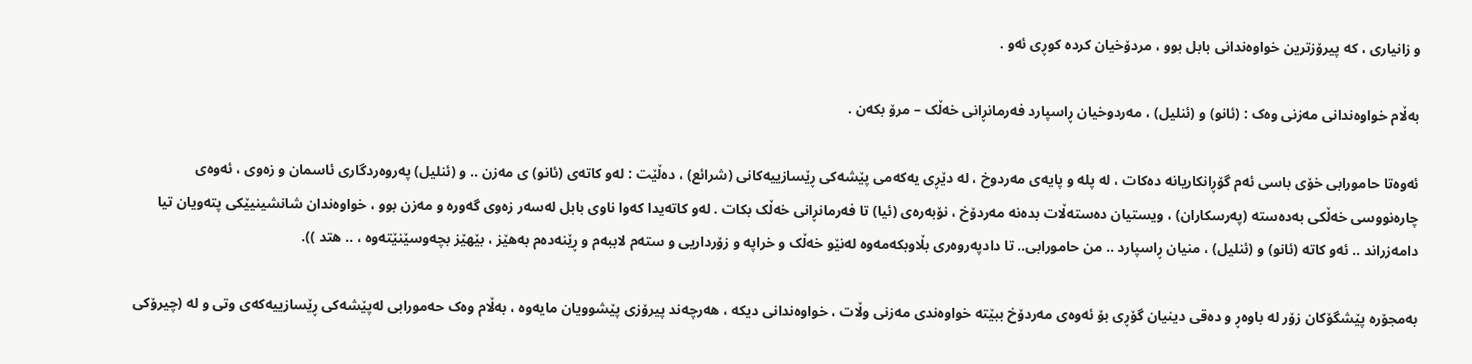و زانیاری ، کە پیرۆزترین خواوەندانی بابل بوو ، مردۆخیان کردە کوڕی ئەو .

بەڵام خواوەندانی مەزنی وەک : (ئانو) و (ئنلیل) ، مەردوخیان ڕاسپارد فەرمانڕانی خەڵک – مرۆ بکەن .

ئەوەتا حامورابی خۆی باسی ئەم گۆڕانکاریانە دەکات ، لە پلە و پایەی مەردوخ ، لە دێڕی یەکەمی پێشەکی ڕێسازییەکانی (شرائع) ، دەڵێت : لەو کاتەی (ئانو) ی مەزن .. و (ئنلیل) پەروەردگاری ئاسمان و زەوی ، ئەوەی چارەنووسی خەڵکی بەدەستە (پەرسکاران) ، ویستیان دەستەڵات بدەنە مەردۆخ ، نۆبەرەی (ئیا) تا فەرمانڕانی خەڵک بکات . لەو کاتەیدا کەوا ناوی بابل لەسەر زەوی گەورە و مەزن بوو ، خواوەندان شانشینیێکی پتەویان تیا دامەزراند .. ئەو کاتە (ئانو) و (ئنلیل) ، منیان ڕاسپارد .. من حامورابی.. تا دادپەروەری بڵاوبکەمەوە لەنێو خەڵک و خراپە و زۆرداریی و ستەم لاببەم و ڕێنەدەم بەھێز ، بێھێز بچەوسێنێتەوە ، .. ھتد )).

بەمجۆرە پێشگۆکان زۆر لە باوەڕ و دەقی دینیان گۆڕی بۆ ئەوەی مەردۆخ ببێتە خواوەندی مەزنی وڵات ، خواوەندانی دیکە ، ھەرچەند پیرۆزی پێشوویان مایەوە ، بەڵام وەک حەمورابی لەپێشەکی ڕێسازییەکەی وتی و لە (چیرۆکی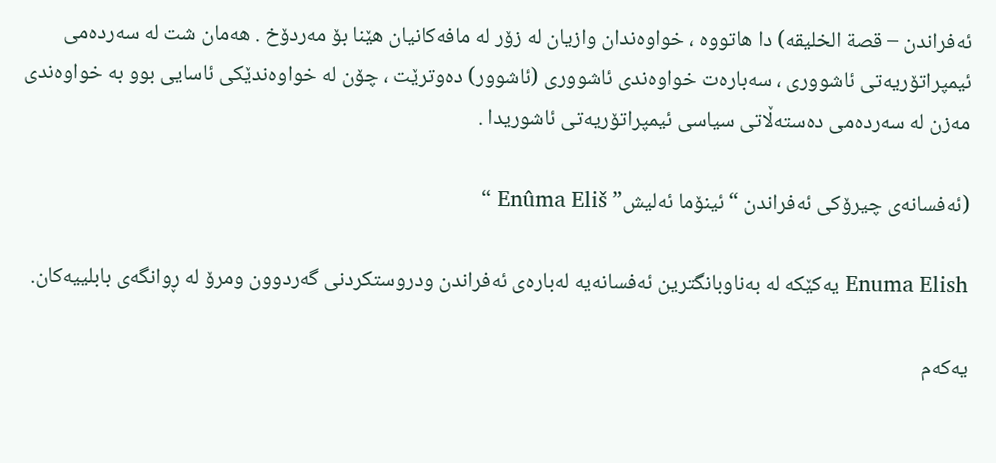ئەفراندن – قصة الخلیقە) دا ھاتووە ، خواوەندان وازیان لە زۆر لە مافەکانیان ھێنا بۆ مەردۆخ . ھەمان شت لە سەردەمی ئیمپراتۆریەتی ئاشووری ، سەبارەت خواوەندی ئاشووری (ئاشوور) دەوترێت ، چۆن لە خواوەندێکی ئاسایی بوو بە خواوەندی مەزن لە سەردەمی دەستەڵاتی سیاسی ئیمپراتۆریەتی ئاشوریدا .

(ئەفسانەی چیرۆکی ئەفراندن “ئینۆما ئەلیش” Enûma Eliš “

Enuma Elish یەکێکە لە بەناوبانگترین ئەفسانەیە لەبارەی ئەفراندن ودروستکردنی گەردوون ومرۆ لە ڕوانگەی بابلییەکان.

یەکەم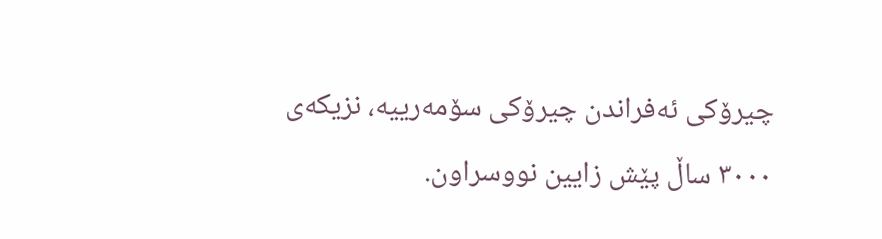چیرۆکی ئەفراندن چیرۆکی سۆمەرییە، نزیکەی ٣٠٠٠ ساڵ پێش زایین نووسراون.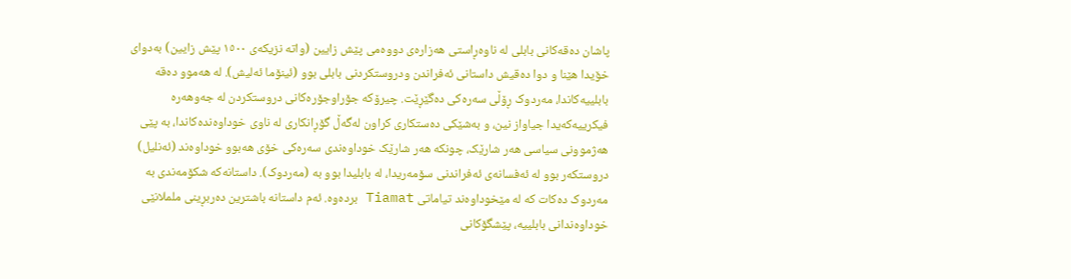پاشان دەقەکانی بابلی لە ناوەڕاستی ھەزارەی دووەمی پێش زایین (واتە نزیکەی ١٥٠٠ پێش زایین) بەدوای خۆیدا ھێنا و دوا دەقیش داستانی ئەفراندن ودروستکردنی بابلی بوو (ئینۆما ئەلیش). لە ھەموو دەقە بابلییەکاندا، مەردوک ڕۆڵی سەرەکی دەگێڕێت. چیرۆکە جۆراوجۆرەکانی دروستکردن لە جەوھەرە فیکرییەکەیدا جیاواز نین، و بەشێکی دەستکاری کراون لەگەڵ گۆڕانکاری لە ناوی خوداوەندەکاندا، بە پێی ھەژموونی سیاسی ھەر شارێک، چونکە ھەر شارێک خوداوەندی سەرەکی خۆی ھەبوو خوداوەند (ئەنلیل) دروستکەر بوو لە ئەفسانەی ئەفراندنی سۆمەریدا، لە بابلیدا بوو بە (مەردوک). داستانەکە شکۆمەندی بە مەردوک دەکات کە لە مێخوداوەند تیاماتی Tiamat بردەوە. ئەم داستانە باشترین دەربڕینی ململانێی خوداوەندانی بابلییە، پێشگۆکانی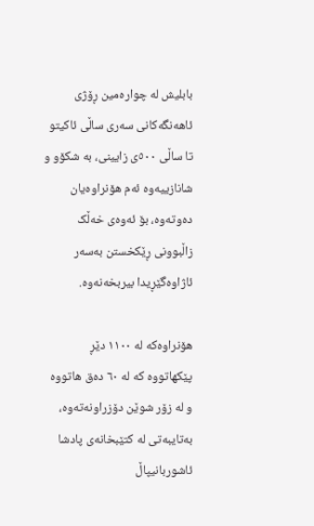بابلیش لە چوارەمین ڕۆژی ئاھەنگەکانی سەری ساڵی ئاکیتو تا ساڵی ٥٠٠ی زایینی، بە شکۆو و شانازییەوە ئەم ھۆنراوەیان دەوتەوە، بۆ ئەوەی خەڵک زاڵبوونی ڕێکخستن بەسەر ئاژاوەگێڕیدا بیربخەنەوە.

ھۆنراوەکە لە ١١٠٠ دێڕ پێکھاتووە کە لە ٦٠ دەق ھاتووە و لە زۆر شوێن دۆزراونەتەوە، بەتایبەتی لە کتێبخانەی پادشا ئاشوربانیپاڵ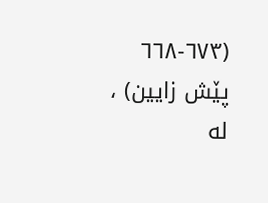(٦٧٣-٦٦٨ پێش زایین) ، لە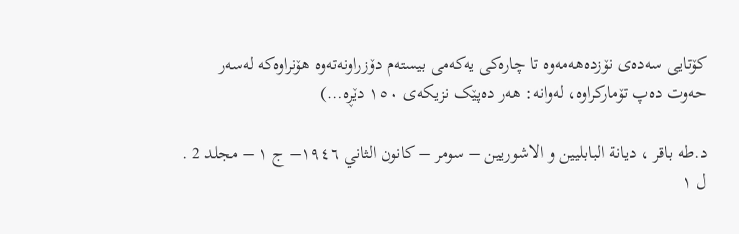کۆتایی سەدەی نۆزدەھەمەوە تا چارەکی یەکەمی بیستەم دۆزراونەتەوە ھۆنراوەکە لەسەر حەوت دەپ تۆمارکراوە، لەوانە: ھەر دەپێک نزیکەی ١٥٠ دێڕە…)

د.طە باقر ، دیانة البابلیین و الاشوریین – سومر – كانون الثاني ١٩٤٦– ج ١ – مجلد 2 . ل ١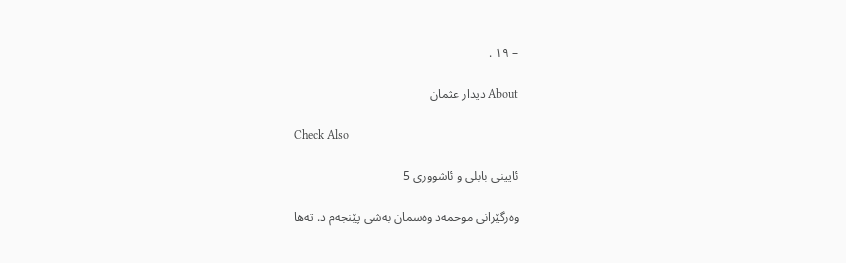– ١٩ .

About دیدار عثمان

Check Also

ئایینی بابلی و ئاشووری 5

وەرگێرانی موحمەد وەسمان بەشی پێنجەم د. تەھا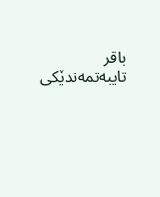باقر تایبەتمەندێکی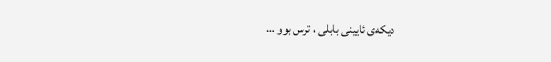دیکەی ئایینی بابلی ، ترس بوو …